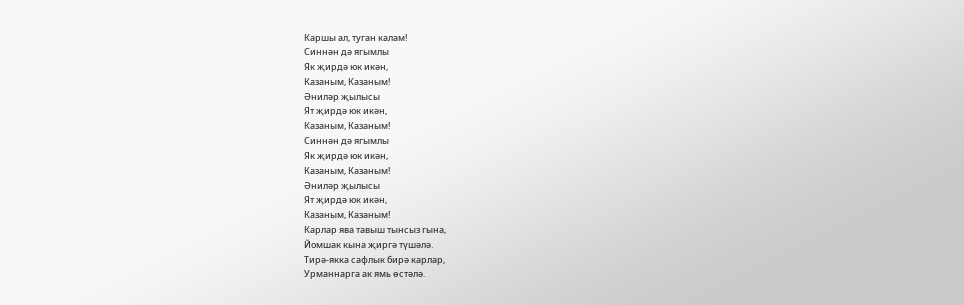Каршы ал, туган калам!
Синнән дә ягымлы
Як җирдә юк икән,
Казаным, Казаным!
Әниләр җылысы
Ят җирдә юк икән,
Казаным, Казаным!
Синнән дә ягымлы
Як җирдә юк икән,
Казаным, Казаным!
Әниләр җылысы
Ят җирдә юк икән,
Казаным, Казаным!
Карлар ява тавыш тынсыз гына,
Йомшак кына җиргә түшәлә.
Тирә-якка сафлык бирә карлар,
Урманнарга ак ямь өстәлә.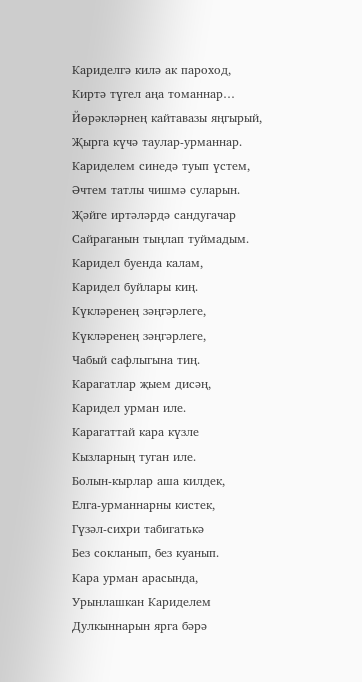Кариделгә килә ак пароход,
Киртә түгел аңа томаннар…
Йөрәкләрнең кайтавазы яңгырый,
Җырга күчә таулар-урманнар.
Кариделем синедә туып үстем,
Әчтем татлы чишмә суларын.
Җәйге иртәләрдә сандугачар
Сайраганын тыңлап туймадым.
Каридел буенда калам,
Каридел буйлары киң.
Күкләренең зәңгәрлеге,
Күкләренең зәңгәрлеге,
Чабый сафлыгына тиң.
Карагатлар җыем дисәң,
Каридел урман иле.
Карагаттай кара күзле
Кызларның туган иле.
Болын-кырлар аша килдек,
Елга-урманнарны кистек,
Гүзәл-сихри табигатькә
Без сокланып, без куанып.
Кара урман арасында,
Урынлашкан Кариделем
Дулкыннарын ярга бәрә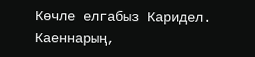Көчле елгабыз Каридел.
Каеннарың,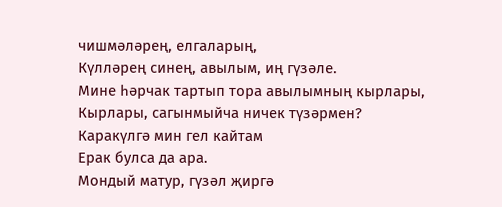чишмәләрең, елгаларың,
Күлләрең синең, авылым, иң гүзәле.
Мине һәрчак тартып тора авылымның кырлары,
Кырлары, сагынмыйча ничек түзәрмен?
Каракүлгә мин гел кайтам
Ерак булса да ара.
Мондый матур, гүзәл җиргә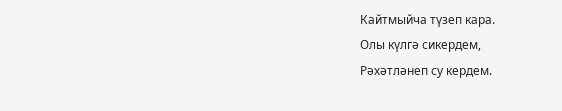Кайтмыйча түзеп кара.
Олы күлгә сикердем,
Рәхәтләнеп су кердем.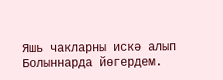Яшь чакларны искә алып
Болыннарда йөгердем.